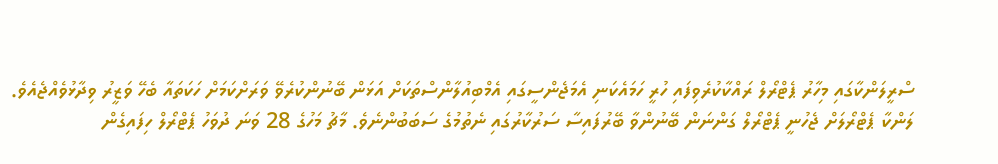ސްރީލަންކާގައި މިހާރު ޕެޓްރޯލް ރައްކާކުރެވިފައި ހުރީ ހަމައެކަނި އެމަޖެންސީގައި އެމްބިއުލާންސްތަކަށް އަޅަން ބޭނުންކުރެވޭ ވަރަށްކަމަށް ހަކަތައާ ބެހޭ ވަޒީރު ވިދާޅުވެއްޖެއެވެ.
ލަންކާ ޕެޓްރޯލަށް ޖެހުނީ ޕެޓްރޯލް ގަންނަން ބޭނުންވާ ބޭރުފައިސާ ސަރުކާރުގައި ނެތުމުގެ ސަބަބުންނެވެ. މާޗު މަހުގެ 28 ވަނަ ދުވަހު ޕެޓްރޯލް ހިފައިގެން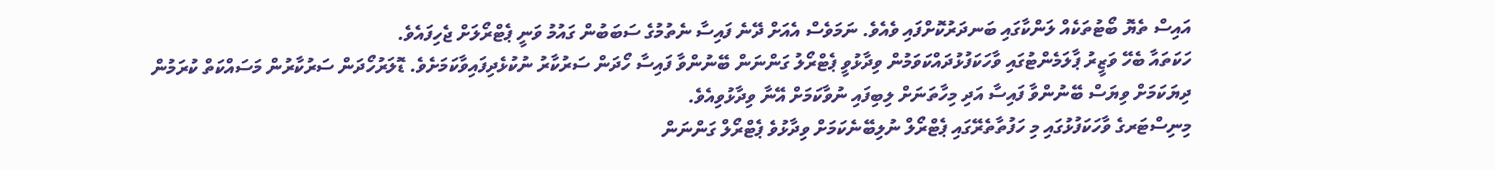އައިސް ތެޔޮ ބޯޓުތަކެއް ލަންކާގައި ބަނދަރުކޮށްފައި ވެއެވެ. ނަމަވެސް އެއަށް ދޭނެ ފައިސާ ނެތުމުގެ ސަބަބުން ގައުމު ވަނީ ޕެޓްރޯލަށް ޖެހިފައެވެ.
ހަކަތައާ ބެހޭ ވަޒީރު ޕާލަމެންޓުގައި ވާހަކަފުޅުދައްކަވަމުން ވިދާޅުވީ ޕެޓްރޯލު ގަންނަން ބޭނުންވާ ފައިސާ ހޯދަން ސަރުކާރު ނުކުޅެދިފައިވާކަމަށެވެ. ޑޮލަރުހޯދަން ސަރުކާރުން މަސައްކަތް ކުރަމުން ދިޔަކަމަށް ވިޔަސް ބޭނުންވާ ފައިސާ އަދި މިހާތަނަށް ލިބިފައި ނުވާކަމަށް އޭނާ ވިދާޅުވިއެވެ.
މިނިސްޓަރގެ ވާހަކަފުޅުގައި މި ހަފުތާތެރޭގައި ޕެޓްރޯލް ނުލިބޭނެކަމަށް ވިދާޅުވެ ޕެޓްރޯލް ގަންނަން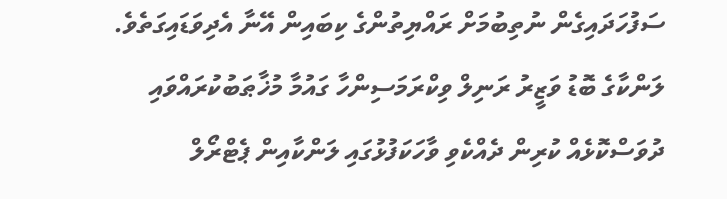ސަފުހަދައިގެން ނުތިބުމަށް ރައްޔިތުންގެ ކިބައިން އޭނާ އެދިވަޑައިގަތެވެ.
ލަންކާގެ ބޮޑު ވަޒީރު ރަނިލް ވިކްރަމަސިންހާ ގައުމާ މުޚާޠަބުކުރައްވައި ދުވަސްކޮޅެއް ކުރިން ދެއްކެވި ވާހަކަފުޅުގައި ލަންކާއިން ޕެޓްރޯލް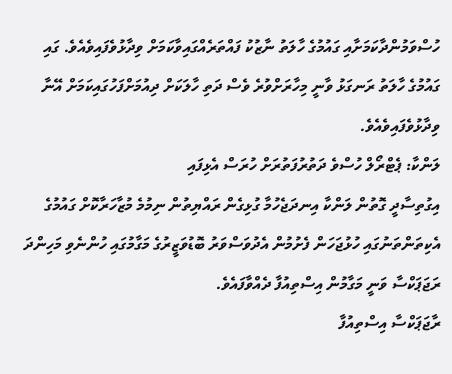ހުސްވަމުންދާކަމަށާއި ގައުމުގެ ހާލަތު ނާޒުކު ފައްތަރެއްގައިވާކަމަށް ވިދާޅުވެފައިވެއެވެ. ގައި ގައުމުގެ ހާލަތު ރަނގަޅު ވާނީ މިހާރަށްވުރެ ވެސް ދަތި ހާލަކަށް ދިއުމަށްފަހުގައިކަމަށް އޭނާ ވިދާޅުވެފައިވެއެވެ.
ލަންކާ: ޕެޓްރޯލް ހުސްވެ ދަތުރުފަތުރަށް ހުރަސް އެޅިފައި
އިގުތިސާދީ ގޮތުން ލަންކާ އިނދަޖެހުމާ ގުޅިގެން ރައްޔިތުން ނިމުމެ މުޒާހަރާކޮށް ގައުމުގެ އެކިތަންތަނުގައި ހުޅުޖަހަން ފެށުމުން އެދުވަސްވަރު ބޮޑުވަޒީރުގެ މަގާމުގައި ހުންނެވި މަހިންދަ ރަޖަޕަކްސާ ވަނީ މަގާމުން އިސްތިއުފާ ދެއްވާފައެވެ.
ރާޖަޕަކްސާ އިސްތިއުފާ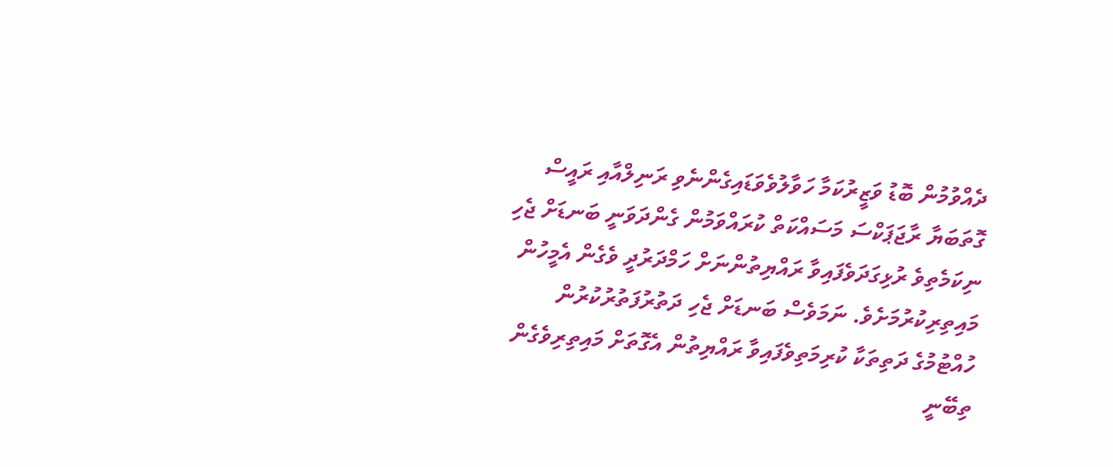ދެއްވުމުން ބޮޑު ވަޒީރުކަމާ ހަވާލުވެވަޑައިގެންނެވި ރަނިލްއާއި ރައީސް ގޮތަބަޔާ ރާޖަޕަކްސަ މަސައްކަތް ކުރައްވަމުން ގެންދަވަނީ ބަނޑަށް ޖެހި ނިކަމެތިވެ ރުޅިގަދަވެފައިވާ ރައްޔިތުންނަށް ހަމްދަރުދީ ވެގެން އެމީހުން މައިތިރިކުރުމަށެވެ. ނަމަވެސް ބަނޑަށް ޖެހި ދަތުރުފަތުރުކުރުން ހުއްޓުމުގެ ދަތިތަކާ ކުރިމަތިވެފައިވާ ރައްޔިތުން އެގޮތަށް މައިތިރިވެގެން ތިބޭނީ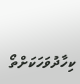ކިހާދުވަހަކަށްތޯ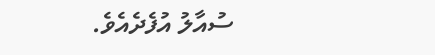ސުއާލު އުފެދެއެވެ.